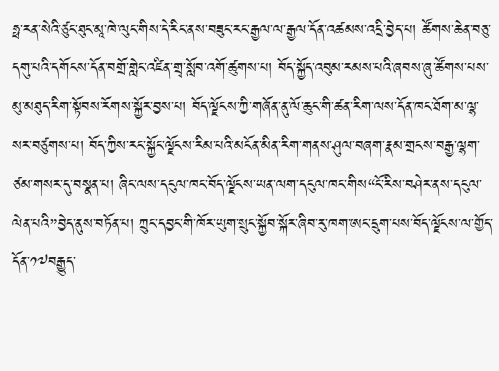ཧྥ་རན་སེའི་ཙུང་ཐུང་མཱ་ཁེ་ལུང་གིས་དེ་རིང་ནས་བཟུང་རང་རྒྱལ་ལ་རྒྱལ་དོན་འཚམས་འདྲི་བྱེད་པ། ཚོགས་ཆེན་བཅུ་དགུ་པའི་དགོངས་དོན་བགྲོ་གླེང་འཛིན་གྲྭ་སློབ་འགོ་ཚུགས་པ། བོད་སྐྱོད་འབུམ་རམས་པའི་ཞབས་ཞུ་ཚོགས་པས་མུ་མཐུད་རིག་སྟོབས་རོགས་སྐྱོར་བྱས་པ། བོད་ལྗོངས་ཀྱི་གཞོན་ནུ་ལོ་ཆུང་གི་ཚན་རིག་ལས་དོན་ཁང་ཐོག་མ་ལྷ་སར་བཙུགས་པ། བོད་ཀྱིས་རང་སྐྱོང་ལྗོངས་རིམ་པའི་མངོན་མིན་རིག་གནས་ཤུལ་བཞག་རྣམ་གྲངས་བརྒྱ་ལྷག་ཙམ་གསར་དུ་བསྣན་པ། ཞིང་ལས་དངུལ་ཁང་བོད་ལྗོངས་ཡན་ལག་དངུལ་ཁང་གིས“ངོ་རིས་བཤེར་ནས་དངུལ་ལེན་པའི”བྱེད་ནུས་བཏོན་པ། ཀྲུང་དབྱང་གི་ཁོར་ཡུག་སྲུང་སྐྱོབ་སྐོར་ཞིབ་རུ་ཁག་ཨང་དྲུག་པས་བོད་ལྗོངས་ལ་གྱོད་དོན་༡༧བརྒྱུད་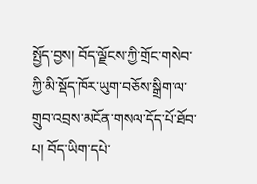སྤྱོད་བྱས། བོད་ལྗོངས་ཀྱི་གྲོང་གསེབ་ཀྱི་མི་སྡོད་ཁོར་ཡུག་བཅོས་སྒྲིག་ལ་གྲུབ་འབྲས་མངོན་གསལ་དོད་པོ་ཐོབ་པ། བོད་ཡིག་དཔེ་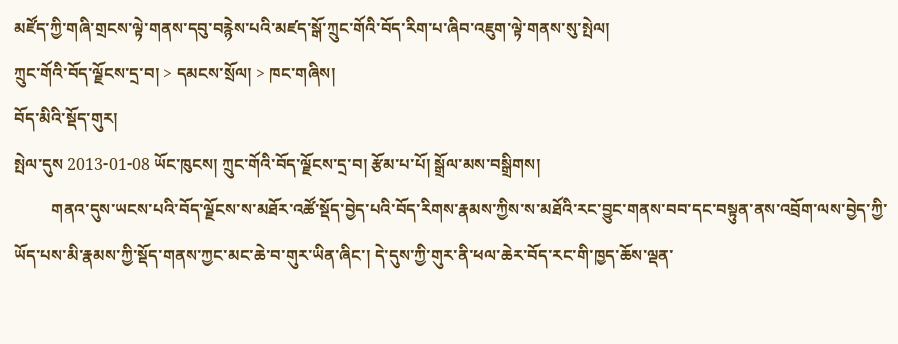མཛོད་ཀྱི་གཞི་གྲངས་ལྟེ་གནས་དབུ་བརྙེས་པའི་མཛད་སྒོ་ཀྲུང་གོའི་བོད་རིག་པ་ཞིབ་འཇུག་ལྟེ་གནས་སུ་སྤེལ།
ཀྲུང་གོའི་བོད་ལྗོངས་དྲ་བ། > དམངས་སྲོལ། > ཁང་གཞིས།
བོད་མིའི་སྡོད་གུར།
སྤེལ་དུས 2013-01-08 ཡོང་ཁུངས། ཀྲུང་གོའི་བོད་ལྗོངས་དྲ་བ། རྩོམ་པ་པོ། སྒྲོལ་མས་བསྒྲིགས།
         གནའ་དུས་ཡངས་པའི་བོད་ལྗོངས་ས་མཐོར་འཚོ་སྡོད་བྱེད་པའི་བོད་རིགས་རྣམས་ཀྱིས་ས་མཐོའི་རང་བྱུང་གནས་བབ་དང་བསྟུན་ནས་འབྲོག་ལས་བྱེད་ཀྱི་ཡོད་པས་མི་རྣམས་ཀྱི་སྡོད་གནས་ཀྱང་མང་ཆེ་བ་གུར་ཡིན་ཞིང་། དེ་དུས་ཀྱི་གུར་ནི་ཕལ་ཆེར་བོད་རང་གི་ཁྱད་ཆོས་ལྡན་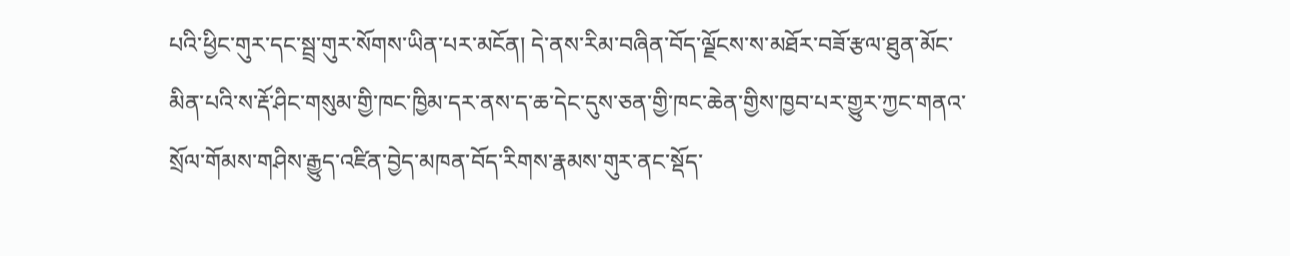པའི་ཕྱིང་གུར་དང་སྦྲ་གུར་སོགས་ཡིན་པར་མངོན། དེ་ནས་རིམ་བཞིན་བོད་ལྗོངས་ས་མཐོར་བཟོ་རྩལ་ཐུན་མོང་མིན་པའི་ས་རྡོ་ཤིང་གསུམ་གྱི་ཁང་ཁྱིམ་དར་ནས་ད་ཆ་དེང་དུས་ཅན་གྱི་ཁང་ཆེན་གྱིས་ཁྱབ་པར་གྱུར་ཀྱང་གནའ་སྲོལ་གོམས་གཤིས་རྒྱུད་འཛིན་བྱེད་མཁན་བོད་རིགས་རྣམས་གུར་ནང་སྡོད་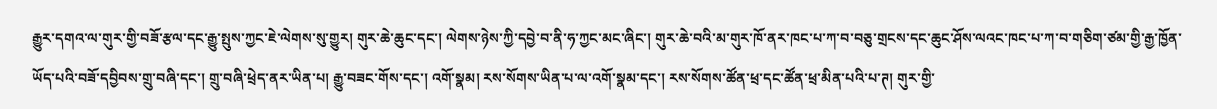རྒྱུར་དགའ་ལ་གུར་གྱི་བཟོ་རྩལ་དང་རྒྱུ་སྤུས་ཀྱང་ཇེ་ལེགས་སུ་གྱུར། གུར་ཆེ་ཆུང་དང་། ལེགས་ཉེས་ཀྱི་དབྱེ་བ་ནི་ཧ་ཀྱང་མང་ཞིང་། གུར་ཆེ་བའི་མ་གུར་ཁོ་ནར་ཁང་པ་ཀ་བ་བཅུ་གྲངས་དང་ཆུང་ཤོས་ལའང་ཁང་པ་ཀ་བ་གཅིག་ཙམ་གྱི་རྒྱ་ཁྱོན་ཡོད་པའི་བཟོ་དབྱིབས་གྲུ་བཞི་དང་། གྲུ་བཞི་ཕྲེད་ནར་ཡིན་པ། རྒྱུ་བཟང་གོས་དང་། འགོ་སྣམ། རས་སོགས་ཡིན་པ་ལ་འགོ་སྣམ་དང་། རས་སོགས་ཚོན་ཕྲ་དང་ཚོན་ཕྲ་མིན་པའི་པ་ཊ། གུར་གྱི་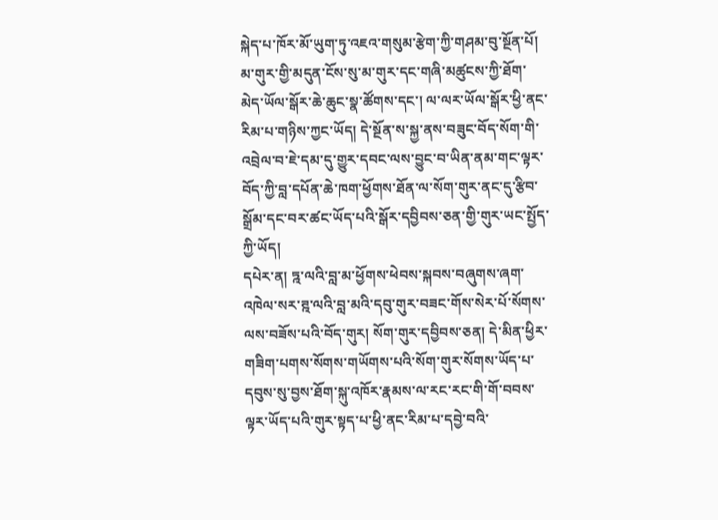སྐེད་པ་ཁོར་མོ་ཡུག་ཏུ་འཇའ་གསུམ་རྩེག་ཀྱི་གཤམ་བུ་སྔོན་པོ། མ་གུར་གྱི་མདུན་ངོས་སུ་མ་གུར་དང་གཞི་མཚུངས་ཀྱི་ཐོག་མེད་ཡོལ་སྒོར་ཆེ་ཆུང་སྣ་ཚོགས་དང་། ལ་ལར་ཡོལ་སྒོར་ཕྱི་ནང་རིམ་པ་གཉིས་ཀྱང་ཡོད། དེ་སྔོན་ས་སྐྱ་ནས་བཟུང་བོད་སོག་གི་འབྲེལ་བ་ཇེ་དམ་དུ་གྱུར་དབང་ལས་བྱུང་བ་ཡིན་ནམ་གང་ལྟར་བོད་ཀྱི་བླ་དཔོན་ཆེ་ཁག་ཕྱོགས་ཐོན་ལ་སོག་གུར་ནང་དུ་རྩིབ་སྒྲོམ་དང་བར་ཚང་ཡོད་པའི་སྒོར་དབྱིབས་ཅན་གྱི་གུར་ཡང་སྤྱོད་ཀྱི་ཡོད།
དཔེར་ན། ཏྰ་ལའི་བླ་མ་ཕྱོགས་ཕེབས་སྐབས་བཞུགས་ཞག་འཁེལ་སར་ཊྰ་ལའི་བླ་མའི་དབུ་གུར་བཟང་གོས་སེར་པོ་སོགས་ལས་བཟོས་པའི་བོད་གུར། སོག་གུར་དབྱིབས་ཅན། དེ་མིན་ཕྱིར་གཟིག་པགས་སོགས་གཡོགས་པའི་སོག་གུར་སོགས་ཡོད་པ་དབུས་སུ་བྱས་ཐོག་སྐུ་འཁོར་རྣམས་ལ་རང་རང་གི་གོ་བབས་ལྟར་ཡོད་པའི་གུར་སྟད་པ་ཕྱི་ནང་རིམ་པ་དབྱེ་བའི་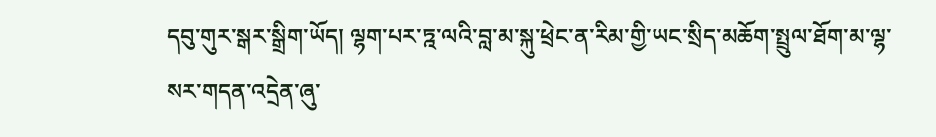དབུ་གུར་སྒར་སྒྲིག་ཡོད། ལྷག་པར་ཏྰ་ལའི་བླ་མ་སྐུ་ཕྲེང་ན་རིམ་གྱི་ཡང་སྲིད་མཆོག་སྤྲུལ་ཐོག་མ་ལྷ་སར་གདན་འདྲེན་ཞུ་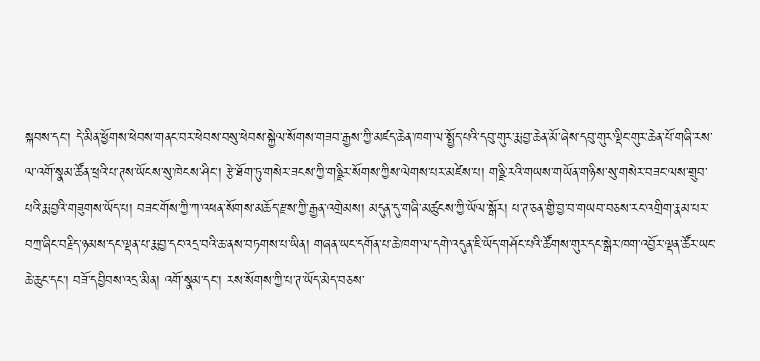སྐབས་དང་། དེ་མིན་ཕྱོགས་ཕེབས་གནང་བར་ཕེབས་བསུ་ཕེབས་སྐྱེལ་སོགས་གཟབ་རྒྱས་ཀྱི་མཛད་ཆེན་ཁག་ལ་སྤྱོད་པའི་དབུ་གུར་རྨ་བྱ་ཆེན་མོ་ཞེས་དབུ་གུར་ལྡིང་གུར་ཆེན་པོ་གཞི་རས་ལ་འགོ་སྣམ་ཚོན་ཕྲའི་པ་ཊས་ཡོངས་སུ་ཁེངས་ཤིང་། རྩེ་ཐོག་ཏུ་གསེར་ཟངས་ཀྱི་གཉྫིར་སོགས་ཀྱིས་ལེགས་པར་མཛེས་པ། གཉྫི་རའི་གཡས་གཡོན་གཉིས་སུ་གསེར་བཟང་ལས་གྲུབ་པའི་རྨ་བྱའི་གཟུགས་ཡོད་པ། བཟང་གོས་ཀྱི་ཀ་འཕན་སོགས་མཆོད་རྫས་ཀྱི་རྒྱན་འགྲེམས། མདུན་དུ་གཞི་མཚུངས་ཀྱི་ཡོལ་སྒོར། པ་ཊ་ཅན་གྱི་བྱ་བ་གཡབ་བཅས་རང་འགྲིག་རྣམ་པར་བཀྲ་ཞིང་བརྗིད་ཉམས་དང་ལྡན་པ་རྨ་བྱ་དང་འདྲ་བའི་ཆ་ནས་བཏགས་པ་ཡིན། གཞན་ཡང་དགོན་པ་ཆེ་ཁག་ལ་དགེ་འདུན་ཇི་ཡོད་གཤོང་པའི་ཚོགས་གུར་དང་སྒེར་ཁག་འབྱོར་ལྡན་ཚོར་ཡང་ཆེ་ཆུང་དང་། བཟོ་དབྱིབས་འདྲ་མིན། འགོ་སྣམ་དང་། རས་སོགས་ཀྱི་པ་ཊ་ཡོད་མེད་བཅས་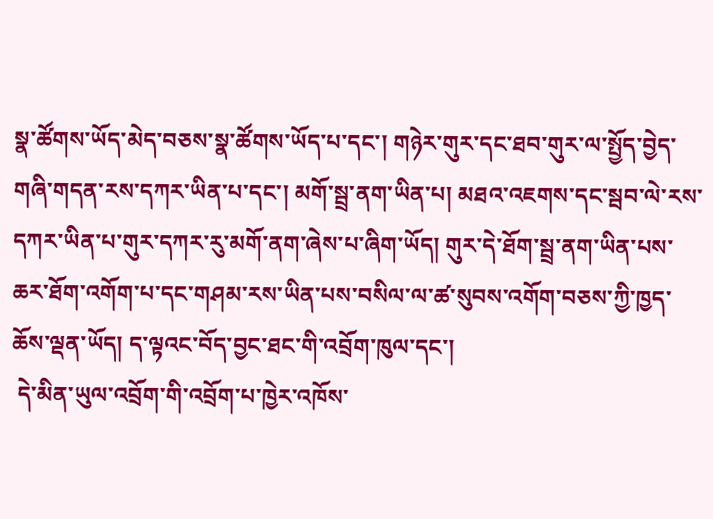སྣ་ཚོགས་ཡོད་མེད་བཅས་སྣ་ཚོགས་ཡོད་པ་དང་། གཉེར་གུར་དང་ཐབ་གུར་ལ་སྤྱོད་བྱེད་གཞི་གདན་རས་དཀར་ཡིན་པ་དང་། མགོ་སྦྲ་ནག་ཡིན་པ། མཐའ་འཇགས་དང་སྦབ་ལེ་རས་དཀར་ཡིན་པ་གུར་དཀར་རུ་མགོ་ནག་ཞེས་པ་ཞིག་ཡོད། གུར་དེ་ཐོག་སྦྲ་ནག་ཡིན་པས་ཆར་ཐོག་འགོག་པ་དང་གཤམ་རས་ཡིན་པས་བསིལ་ལ་ཚ་སུབས་འགོག་བཅས་ཀྱི་ཁྱད་ཆོས་ལྡན་ཡོད། ད་ལྟའང་བོད་བྱང་ཐང་གི་འབྲོག་ཁུལ་དང་།
 དེ་མིན་ཡུལ་འབྲོག་གི་འབྲོག་པ་ཁྱེར་འཁོས་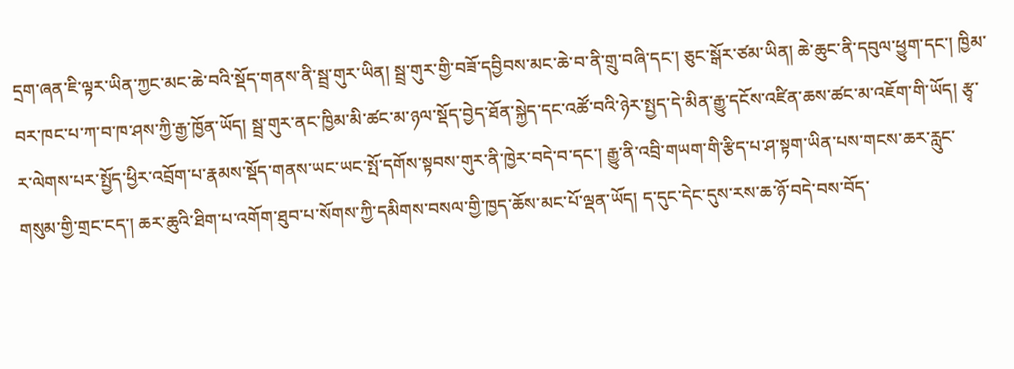དྲག་ཞན་ཇི་ལྟར་ཡིན་ཀྱང་མང་ཆེ་བའི་སྡོད་གནས་ནི་སྦྲ་གུར་ཡིན། སྦྲ་གུར་གྱི་བཟོ་དབྱིབས་མང་ཆེ་བ་ནི་གྲུ་བཞི་དང་། ཅུང་སྒོར་ཙམ་ཡིན། ཆེ་ཆུང་ནི་དབུལ་ཕྱུག་དང་། ཁྱིམ་བར་ཁང་པ་ཀ་བ་ཁ་ཤས་ཀྱི་རྒྱ་ཁྱོན་ཡོད། སྦྲ་གུར་ནང་ཁྱིམ་མི་ཚང་མ་ཉལ་སྡོད་བྱེད་ཐོན་སྐྱེད་དང་འཚོ་བའི་ཉེར་སྤྱད་དེ་མིན་རྒྱུ་དངོས་འཛིན་ཆས་ཚང་མ་འཇོག་གི་ཡོད། རྩྭ་ར་ལེགས་པར་སྤྱོད་ཕྱིར་འབྲོག་པ་རྣམས་སྡོད་གནས་ཡང་ཡང་སྤོ་དགོས་སྟབས་གུར་ནི་ཁྱེར་བདེ་བ་དང་། རྒྱུ་ནི་འབྲི་གཡག་གི་རྩིད་པ་ཤ་སྟག་ཡིན་པས་གངས་ཆར་རླུང་གསུམ་གྱི་གྲང་ངད་། ཆར་ཆུའི་ཐིག་པ་འགོག་ཐུབ་པ་སོགས་ཀྱི་དམིགས་བསལ་གྱི་ཁྱད་ཆོས་མང་པོ་ལྡན་ཡོད། ད་དུང་དེང་དུས་རས་ཆ་ཉོ་བདེ་བས་བོད་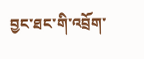བྱང་ཐང་གི་འབྲོག་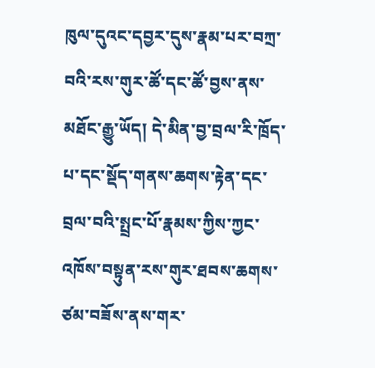ཁུལ་དུའང་དབྱར་དུས་རྣམ་པར་བཀྲ་བའི་རས་གུར་ཚོ་དང་ཚོ་བྱས་ནས་མཐོང་རྒྱུ་ཡོད། དེ་མིན་བྱ་བྲལ་རི་ཁྲོད་པ་དང་སྡོད་གནས་ཆགས་རྟེན་དང་བྲལ་བའི་སྤྲང་པོ་རྣམས་ཀྱིས་ཀྱང་འཁོས་བསྟུན་རས་གུར་ཐབས་ཆགས་ཙམ་བཟོས་ནས་གར་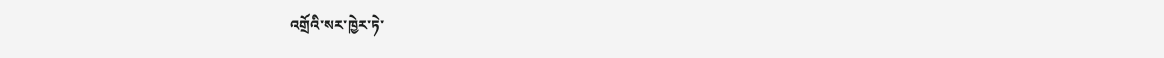འགྲོའི་སར་ཁྱེར་ཏེ་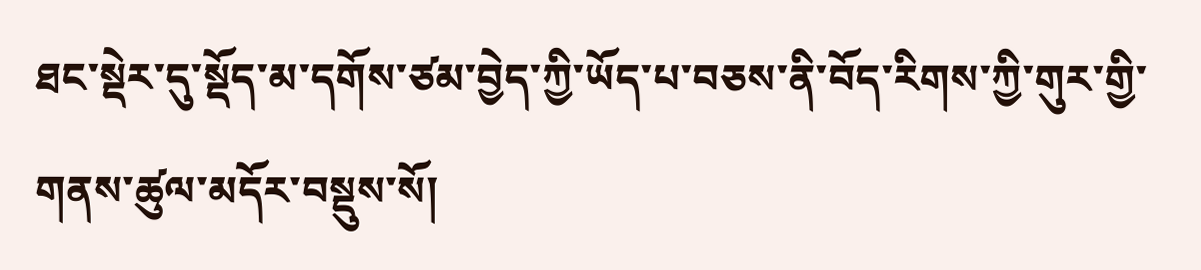ཐང་སྡེར་དུ་སྡོད་མ་དགོས་ཙམ་བྱེད་ཀྱི་ཡོད་པ་བཅས་ནི་བོད་རིགས་ཀྱི་གུར་གྱི་གནས་ཚུལ་མདོར་བསྡུས་སོ།